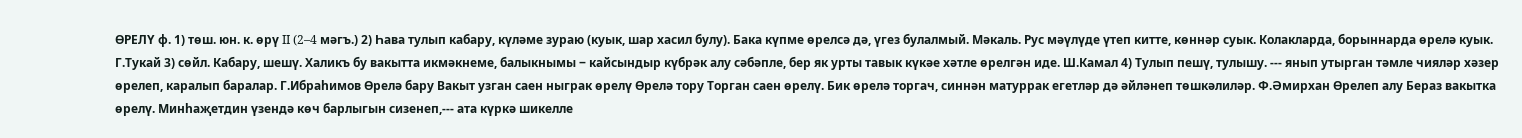ӨРЕЛҮ ф. 1) төш. юн. к. өрү II (2–4 мәгъ.) 2) Һава тулып кабару, күләме зураю (куык, шар хасил булу). Бака күпме өрелсә дә, үгез булалмый. Мәкаль. Рус мәүлүде үтеп китте, көннәр суык. Колакларда, борыннарда өрелә куык. Г.Тукай 3) сөйл. Кабару, шешү. Халикъ бу вакытта икмәкнеме, балыкнымы ‒ кайсындыр күбрәк алу сәбәпле, бер як урты тавык күкәе хәтле өрелгән иде. Ш.Камал 4) Тулып пешү, тулышу. --- янып утырган тәмле чияләр хәзер өрелеп, каралып баралар. Г.Ибраһимов Өрелә бару Вакыт узган саен ныграк өрелү Өрелә тору Торган саен өрелү. Бик өрелә торгач, синнән матуррак егетләр дә әйләнеп төшкәлиләр. Ф.Әмирхан Өрелеп алу Бераз вакытка өрелү. Минһаҗетдин үзендә көч барлыгын сизенеп,--- ата күркә шикелле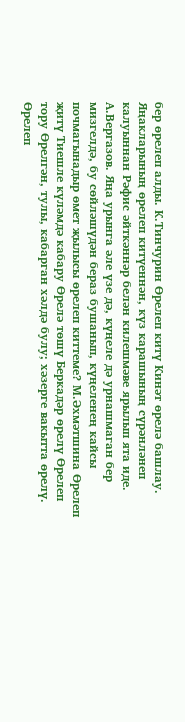бер өрелеп алды. К.Тинчурин Өрелеп китү Кинәт өрелә башлау. Яңакларының өрелеп китүеннән, күз карашының сүрәнләнеп калуыннан Рәфис әйткәннәр белән килешмәве ярылып ята иде. А.Вергазов. Яңа урынга әле үзе дә, күңеле дә урнашмаган бер мизгелдә, бу сөйләшүдән бераз бушанып, күңеленең кайсы почмагынадыр өмет җылысы өрелеп киттеме? М.Әхмәтшина Өрелеп җитү Тиешле күләмдә кабару Өрелә төшү Беркадәр өрелү Өрелеп тору Өрелгән, тулы, кабарган хәлдә булу; хәзерге вакытта өрелү. Өрелеп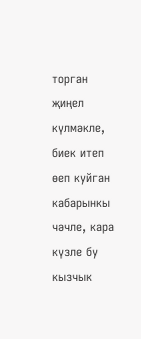торган җиңел күлмәкле, биек итеп өеп куйган кабарынкы чәчле, кара күзле бу кызчык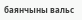баянчыны вальс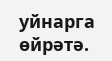уйнарга өйрәтә.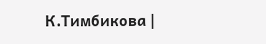К.Тимбикова |